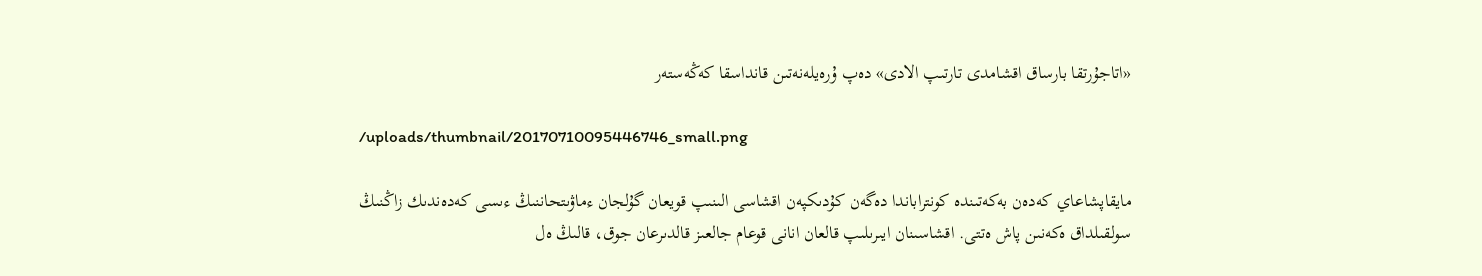«اتاجۇرتقا بارساق اقشامدى تارتىپ الادى» دەپ ۇرەيلەنەتىن قانداسقا كەڭەستەر

/uploads/thumbnail/20170710095446746_small.png

مايقاپشاعاي كەدەن بەكەتىندە كونتراباندا دەگەن كۇدىكپەن اقشاسى الىنىپ قويعان گۇلجان ءماۋىتحاننىڭ ءىسى كەدەندىك زاڭنىڭ سولقىلداق ەكەنىن پاش ەتتى. اقشاسىنان ايىرىلىپ قالعان انانى قوعام جالعىز قالدىرعان جوق، قالىڭ ەل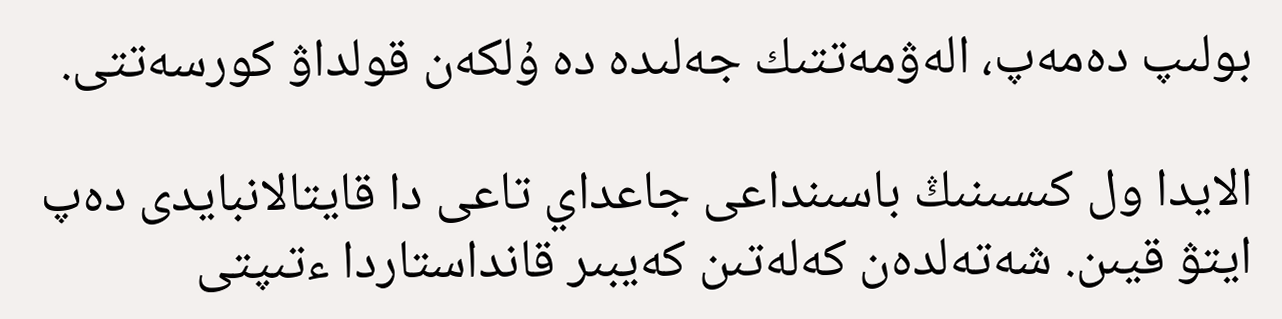بولىپ دەمەپ، الەۋمەتتىك جەلىدە دە ۇلكەن قولداۋ كورسەتتى.

الايدا ول كىسىنىڭ باسىنداعى جاعداي تاعى دا قايتالانبايدى دەپ ايتۋ قيىن. شەتەلدەن كەلەتىن كەيبىر قانداستاردا ءتىپتى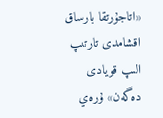«اتاجۇرتقا بارساق اقشامدى تارتىپ الىپ قويادى دەگەن» ۇرەي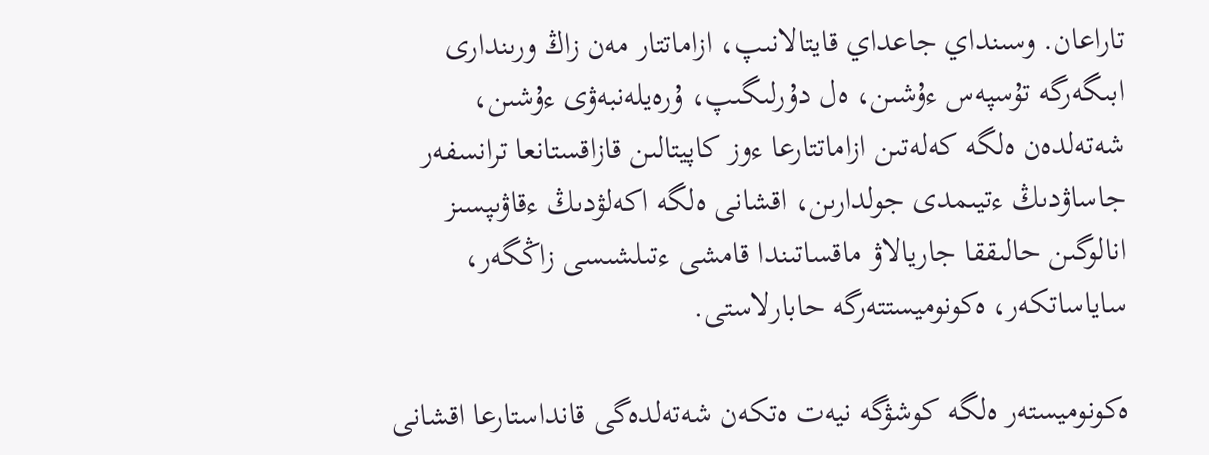تاراعان. وسىنداي جاعداي قايتالانىپ، ازاماتتار مەن زاڭ ورىندارى ابىگەرگە تۇسپەس ءۇشىن، ەل دۇرلىگىپ، ۇرەيلەنبەۋى ءۇشىن، شەتەلدەن ەلگە كەلەتىن ازاماتتارعا ءوز كاپيتالىن قازاقستانعا ترانسفەر جاساۋدىڭ ءتيىمدى جولدارىن، اقشانى ەلگە اكەلۋدىڭ ءقاۋىپسىز انالوگىن حالىققا جاريالاۋ ماقساتىندا قامشى ءتىلشىسى زاڭگەر، ساياساتكەر، ەكونوميستتەرگە حابارلاستى.

ەكونوميستەر ەلگە كوشۋگە نيەت ەتكەن شەتەلدەگى قانداستارعا اقشانى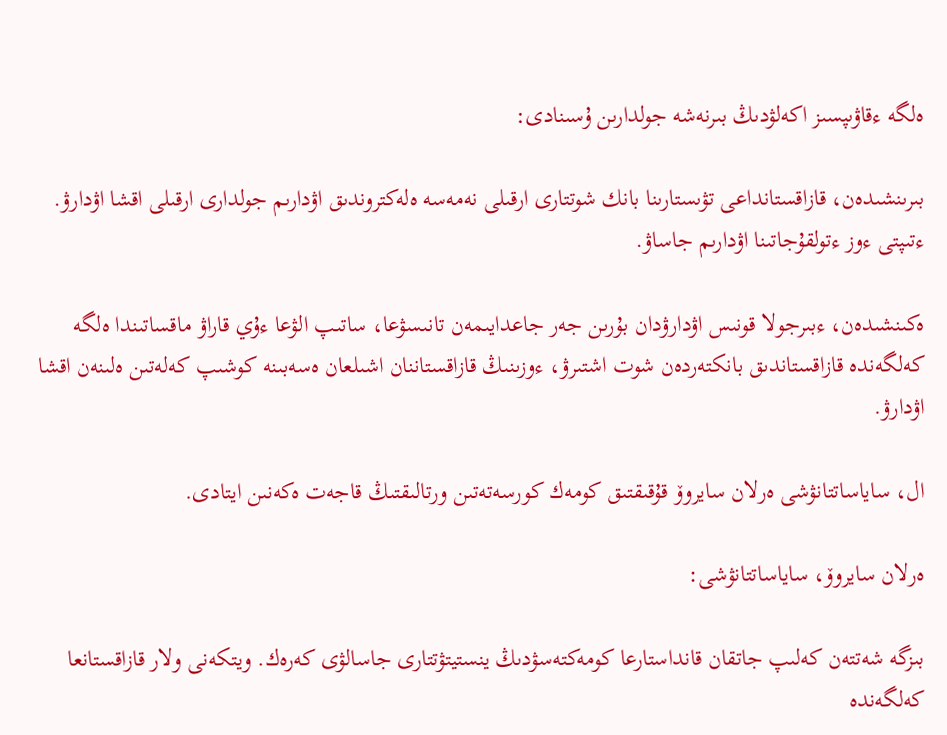ەلگە ءقاۋىپسىز اكەلۋدىڭ بىرنەشە جولدارىن ۇسىنادى:

بىرىنشىدەن، قازاقستانداعى تۋىستارىنا بانك شوتتارى ارقىلى نەمەسە ەلەكتروندىق اۋدارىم جولدارى ارقىلى اقشا اۋدارۋ. ءتىپتى ءوز ءتولقۇجاتىنا اۋدارىم جاساۋ.

ەكىنشىدەن، ءبىرجولا قونىس اۋدارۋدان بۇرىن جەر جاعدايىمەن تانىسۋعا، ساتىپ الۋعا ءۇي قاراۋ ماقساتىندا ەلگە كەلگەندە قازاقستاندىق بانكتەردەن شوت اشتىرۋ، ءوزىنىڭ قازاقستاننان اشىلعان ەسەبىنە كوشىپ كەلەتىن ەلىنەن اقشا اۋدارۋ.

ال، ساياساتتانۋشى ەرلان سايروۆ قۇقىقتىق كومەك كورسەتەتىن ورتالىقتىڭ قاجەت ەكەنىن ايتادى.

ەرلان سايروۆ، ساياساتتانۋشى:

بىزگە شەتتەن كەلىپ جاتقان قانداستارعا كومەكتەسۋدىڭ ينستيتۋتتارى جاسالۋى كەرەك. ويتكەنى ولار قازاقستانعا كەلگەندە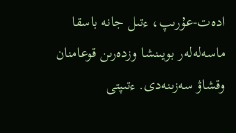ادەت-عۇرىپ، ءتىل جانە باسقا ماسەلەلەر بويىنشا وزدەرىن قوعامنان وقشاۋ سەزىنەدى. ءتىپتى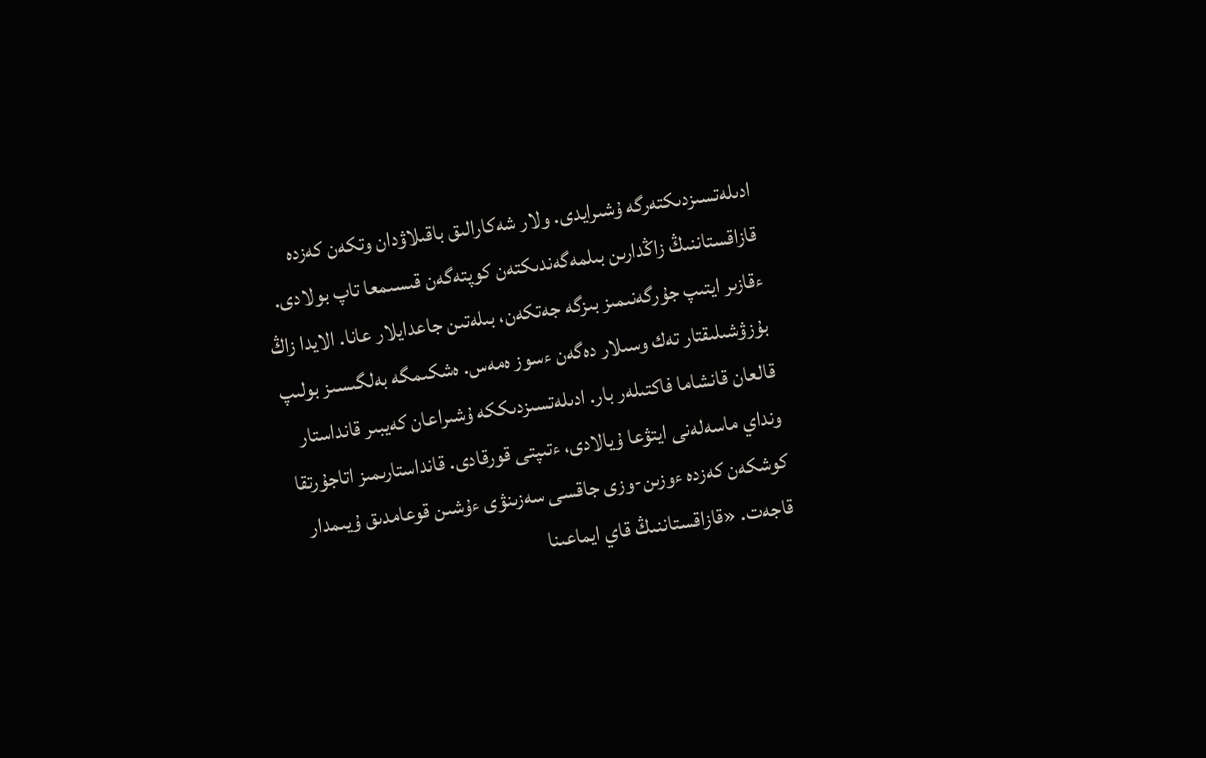ادىلەتسىزدىكتەرگە ۇشىرايدى. ولار شەكارالىق باقىلاۋدان وتكەن كەزدە قازاقستاننىڭ زاڭدارىن بىلمەگەندىكتەن كوپتەگەن قىسىمعا تاپ بولادى. ءقازىر ايتىپ جۇرگەنىمىز بىزگە جەتكەن، بىلەتىن جاعدايلار عانا. الايدا زاڭ بۇزۋشىلىقتار تەك وسىلار دەگەن ءسوز ەمەس. ەشكىمگە بەلگىسىز بولىپ قالعان قانشاما فاكتىلەر بار. ادىلەتسىزدىككە ۇشىراعان كەيبىر قانداستار ونداي ماسەلەنى ايتۋعا ۇيالادى، ءتىپتى قورقادى. قانداستارىمىز اتاجۇرتقا كوشكەن كەزدە ءوزىن-وزى جاقسى سەزىنۋى ءۇشىن قوعامدىق ۇيىمدار قاجەت. «قازاقستاننىڭ قاي ايماعىنا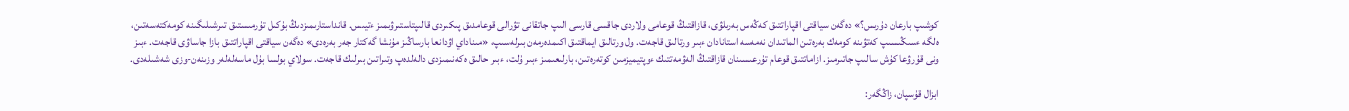كوشىپ بارعان دۇرىس؟» دەگەن سياقتى اقپاراتتىق كەڭەس بەرىلۋى، قازاقتىڭ قوعامى ولاردى جاقسى قارسى الىپ جاتقانى تۋرالى قوعامدىق پىكىردى قالىپتاستىرۋىمىز ءتيىس. قانداستارىمىزدىڭ بۇكىل تۇرمىستىق تىرشىلىگىنە كومەكتەسەتىن، ەلگە ءسىڭىسىپ كەتۋىنە كومەك بەرەتىن الماتىدان نەمەسە استانادان ءبىر ورتالىق قاجەت. ول ورتالىق ايماقتىق اكىمدەرمەن بىرلەسىپ، «مىناداي اۋدانعا بارساڭىز مۇنشا گەكتار جەر بەرەدى» دەگەن سياقتى اقپاراتتىق بازا جاساۋى قاجەت. ءبىز ونى قۇرۋعا كۇش سالىپ جاتىرمىز. ازاماتتىق قوعام تۇرعىسىنان قازاقتىڭ الەۋمەتتىك ءوپتيميزمىن كوتەرەتىن، بارلىعىمىز ءبىر ۇلت، ءبىر حالىق ەكەنىمىزدى دالەلدەپ وتىراتىن بىرلىك قاجەت. سولاي بولسا بۇل ماسەلەلەر وزىنەن-وزى شەشىلەدى.

ابزال قۇسپان، زاڭگەر: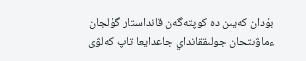بۇدان كەيىن دە كوپتەگەن قانداستار گۇلجان ءماۋىتحان جولىققانداي جاعدايعا تاپ كەلۋى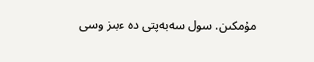مۇمكىن. سول سەبەپتى دە ءبىز وسى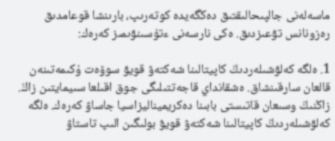ماسەلەنى جالپىحالىقتىق دەڭگەيدە كوتەرىپ، بارىنشا قوعامدىق رەزونانس تۋعىزدىق. ەكى نارسەنى ءتۇسىنۋىمىز كەرەك:

1. ەلگە كەلۋشىلەردىڭ كاپيتالىنا شەكتەۋ قويۋ سوۆەت ۇكىمەتىنەن قالعان سارقىنشاق. ەشقانداي قاجەتتىلىگى جوق اقىلعا سىيمايتىن زاڭ. زاڭنىڭ وسىعان قاتىستى بابىنا دەكريميناليزاسيا جاساۋ كەرەك. ەلگە كەلۋشىلەردىڭ كاپيتالىنا شەكتەۋ قويۋ بولىگىن الىپ تاستاۋ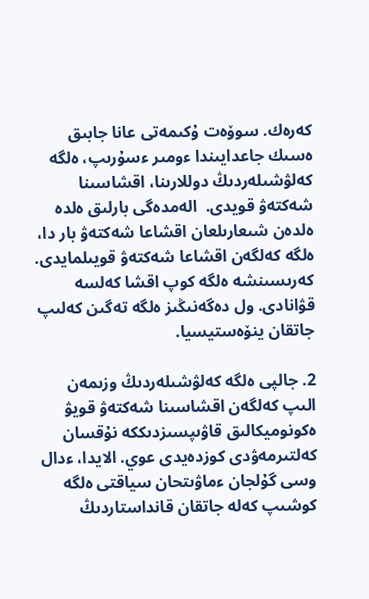كەرەك. سوۆەت ۇكىمەتى عانا جابىق ەسىك جاعدايىندا ءومىر ءسۇرىپ، ەلگە كەلۋشىلەردىڭ دوللارىنا، اقشاسىنا شەكتەۋ قويدى.  الەمدەگى بارلىق ەلدە ەلدەن شىعارىلعان اقشاعا شەكتەۋ بار دا، ەلگە كەلگەن اقشاعا شەكتەۋ قويىلمايدى. كەرىسىنشە ەلگە كوپ اقشا كەلسە قۋانادى. ول دەگەنىڭىز ەلگە تەگىن كەلىپ جاتقان ينۆەستيسيا.

2. جالپى ەلگە كەلۋشىلەردىڭ وزىمەن الىپ كەلگەن اقشاسىنا شەكتەۋ قويۋ ەكونوميكالىق قاۋىپسىزدىككە نۇقسان كەلتىرمەۋدى كوزدەيدى عوي. الايدا، ءدال وسى گۇلجان ءماۋىتحان سياقتى ەلگە كوشىپ كەلە جاتقان قانداستاردىڭ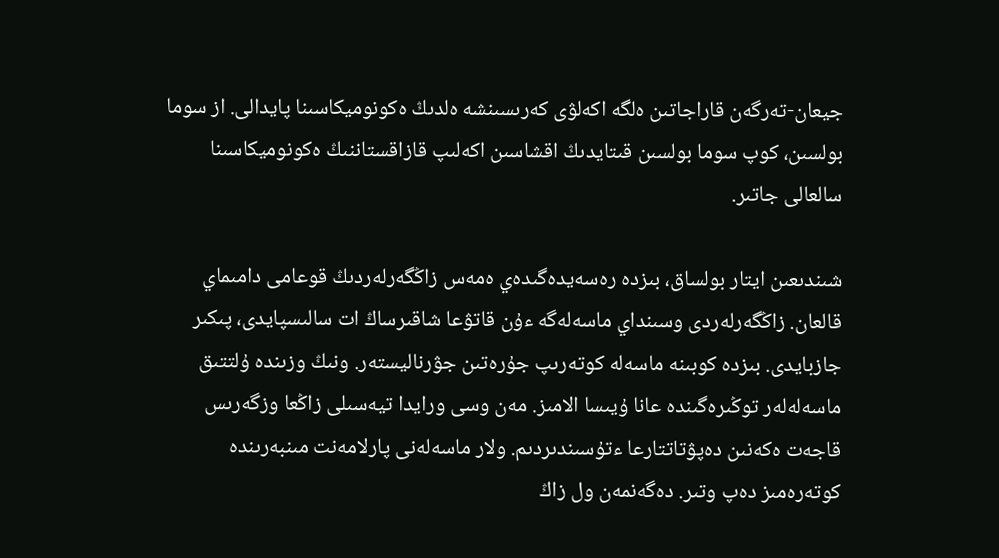جيعان-تەرگەن قاراجاتىن ەلگە اكەلۋى كەرىسىنشە ەلدىڭ ەكونوميكاسىنا پايدالى. از سوما بولسىن، كوپ سوما بولسىن قىتايدىڭ اقشاسىن اكەلىپ قازاقستاننىڭ ەكونوميكاسىنا سالعالى جاتىر.

شىندىعىن ايتار بولساق، بىزدە رەسەيدەگىدەي ەمەس زاڭگەرلەردىڭ قوعامى دامىماي قالعان. زاڭگەرلەردى وسىنداي ماسەلەگە ءۇن قاتۋعا شاقىرساڭ ات سالىسپايدى، پىكىر جازبايدى. بىزدە كوبىنە ماسەلە كوتەرىپ جۇرەتىن جۋرناليستەر. ونىڭ وزىندە ۇلتتىق ماسەلەلەر توڭىرەگىندە عانا ۇيىسا الامىز. مەن وسى ورايدا تيەسىلى زاڭعا وزگەرىس قاجەت ەكەنىن دەپۋتاتتارعا ءتۇسىندىردىم. ولار ماسەلەنى پارلامەنت مىنبەرىندە كوتەرەمىز دەپ وتىر. دەگەنمەن ول زاڭ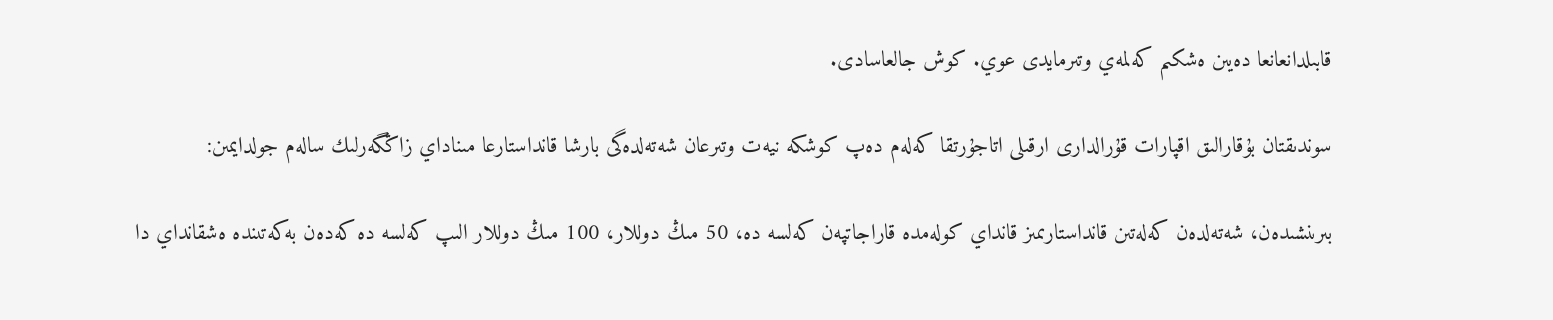قابىلدانعانعا دەيىن ەشكىم كەلمەي وتىرمايدى عوي. كوش جالعاسادى.

سوندىقتان بۇقارالىق اقپارات قۇرالدارى ارقىلى اتاجۇرتقا كەلەم دەپ كوشكە نيەت وتىرعان شەتەلدەگى بارشا قانداستارعا مىناداي زاڭگەرلىك سالەم جولدايمىن:

بىرىنشىدەن، شەتەلدەن كەلەتىن قانداستارىمىز قانداي كولەمدە قاراجاتپەن كەلسە دە، 50 مىڭ دوللار، 100 مىڭ دوللار الىپ كەلسە دە كەدەن بەكەتىندە ەشقانداي دا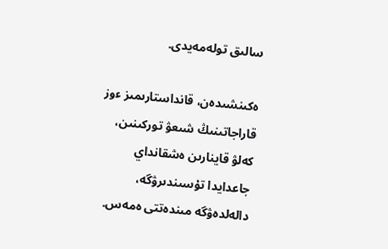سالىق تولەمەيدى.

ەكىنشىدەن، قانداستارىمىز ءوز قاراجاتىنىڭ شىعۋ توركىنىن، كەلۋ قاينارىن ەشقانداي جاعدايدا تۇسىندىرۋگە، دالەلدەۋگە مىندەتتى ەمەس.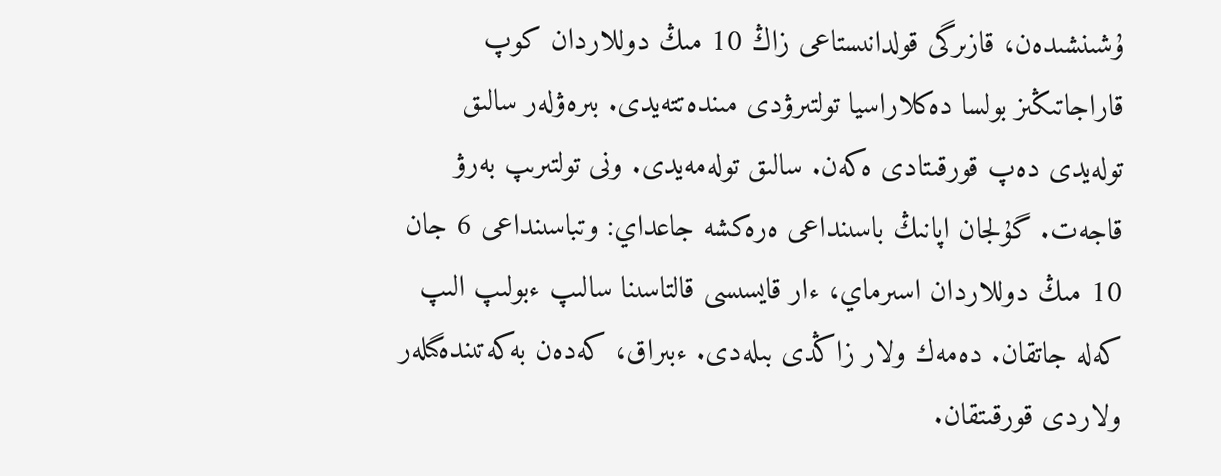ۇشىنشىدەن، قازىرگى قولدانىستاعى زاڭ 10 مىڭ دوللاردان كوپ قاراجاتىڭىز بولسا دەكلاراسيا تولتىرۋدى مىندەتتەيدى. بىرەۋلەر سالىق تولەيدى دەپ قورقىتادى ەكەن. سالىق تولەمەيدى. ونى تولتىرىپ بەرۋ قاجەت. گۇلجان اپانىڭ باسىنداعى ەرەكشە جاعداي: وتباسىنداعى 6 جان 10 مىڭ دوللاردان اسىرماي، ءار قايسىسى قالتاسىنا سالىپ ءبولىپ الىپ كەلە جاتقان. دەمەك ولار زاڭدى بىلەدى. ءبىراق، كەدەن بەكەتىندەگىلەر ولاردى قورقىتقان.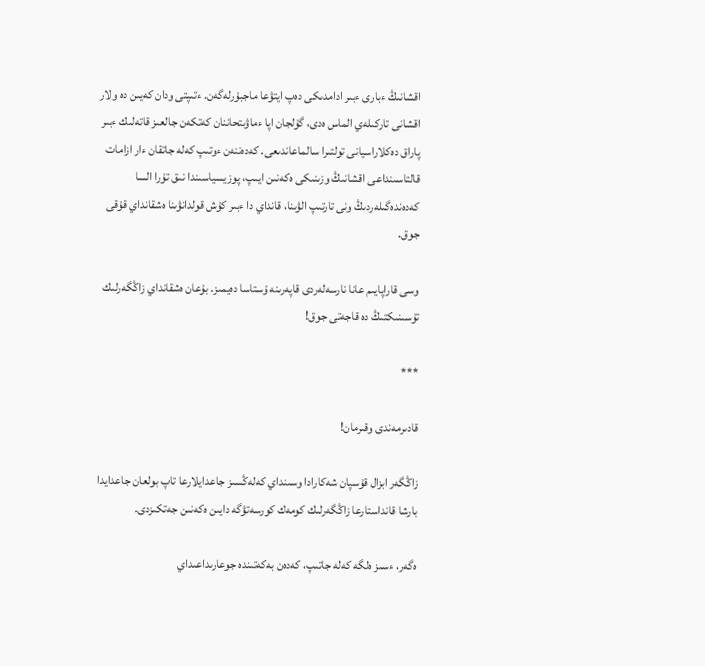اقشانىڭ ءبارى ءبىر ادامدىكى دەپ ايتۋعا ماجبۇرلەگەن. ءتىپتى ودان كەيىن دە ولار اقشانى تاركىلەي الماس ەدى، گۇلجان اپا ءماۋىتحاننان كەتكەن جالعىز قاتەلىك ءبىر پاراق دەكلاراسيانى تولتىرا سالماعاندىعى. كەدەننەن ءوتىپ كەلە جاتقان ءار ازامات قالتاسىنداعى اقشانىڭ وزىنىكى ەكەنىن ايىپ، پوزيسياسىندا نىق تۇرا السا كەدەندەگىلەردىڭ ونى تارتىپ الۋىنا، قانداي دا ءبىر كۇش قولدانۋىنا ەشقانداي قۇقى جوق.

وسى قاراپايىم عانا نارسەلەردى قاپەرىنە ۇستاسا دەيمىز. بۇعان ەشقانداي زاڭگەرلىك تۇسىنىكتىڭ دە قاجەتى جوق!

***

قادىرمەندى وقىرمان!

زاڭگەر ابزال قۇسپان شەكارادا وسىنداي كەلەڭسىز جاعدايلارعا تاپ بولعان جاعدايدا بارشا قانداستارعا زاڭگەرلىك كومەك كورسەتۋگە دايىن ەكەنىن جەتكىزدى.

ەگەر، ءسىز ەلگە كەلە جاتىپ، كەدەن بەكەتىندە جوعارىداعىداي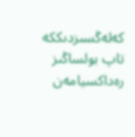كەلەڭسىزدىككە تاپ بولساڭىز رەداكسيامەن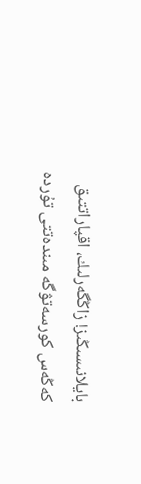بايلانىسىڭىز! زاڭگەرلىك، اقپاراتتىق كەڭەس كورسەتۋگە مىندەتتى تۇردە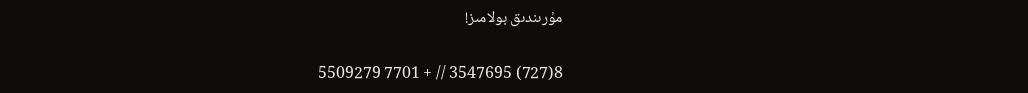مۇرىندىق بولامىز!

8(727) 3547695 // + 7701 5509279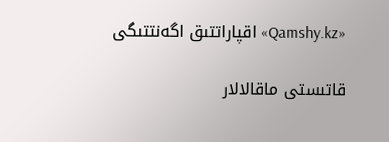«Qamshy.kz» اقپاراتتىق اگەنتتىگى

قاتىستى ماقالالار